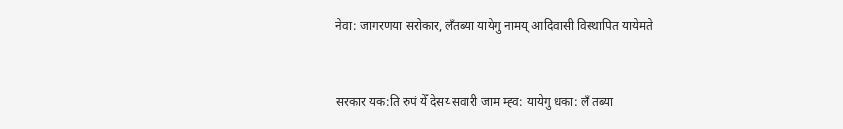नेवा: जागरणया सरोकार, लँतब्या यायेगु नामय् आदिवासी विस्थापित यायेमते



सरकार यक:ति रुपं येँ देसय्‍ सवारी जाम म्ह्‍व: यायेगु धका: लँ तब्या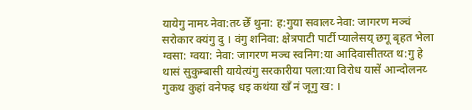यायेगु नामय्‍ नेवा:तय्‍ छेँ थुना: ह:गुया सवालय्‍ नेवा: जागरण मञ्चं सरोकार क्यंगु दु । वंगु शनिवा: क्षेत्रपाटी पार्टी प्यालेसय् छगू बृहत भेला ग्वसा: ग्वया: नेवा: जागरण मञ्च स्वनिग:या आदिवासीतय्‍त थ:गु हे थासं सुकुम्बासी यायेत्यंगु सरकारीया पला:या विरोध यासें आन्दोलनय्‍ गुकथ कुहां वनेफइ धइ कथंया खँ नं जूगु ख: ।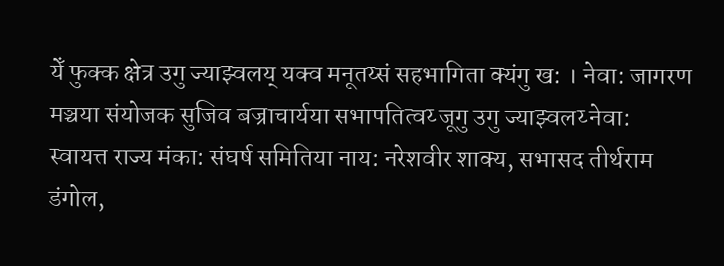येँ फुक्क क्षेत्र उगु ज्याझ्वलय् यक्व मनूतय्‍सं सहभागिता क्यंगु ख: । नेवा: जागरण मञ्चया संयोजक सुजिव बज्राचार्यया सभापतित्वय्‍ जूगु उगु ज्याझ्वलय्‍ नेवा: स्वायत्त राज्य मंका: संघर्ष समितिया नाय: नरेशवीर शाक्य, सभासद तीर्थराम डंगोल,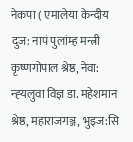नेकपा ( एमालेया केन्दीय दुज: नापं पुलांम्ह मन्त्री कृष्णगोपाल श्रेष्ठ, नेवा: न्ह्‍यलुवा विज्ञ डा. महेशमान श्रेष्ठ, महाराजगञ्ज, भुइज:सि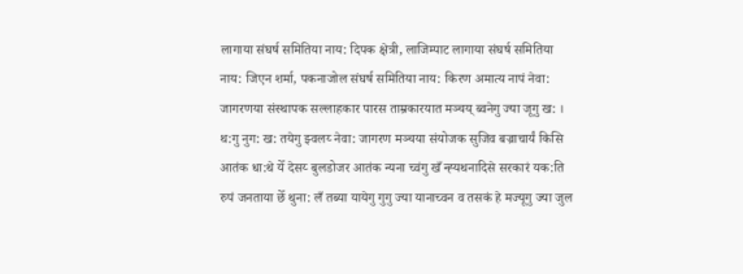लागाया संघर्ष समितिया नाय: दिपक क्षेत्री, लाजिम्पाट लागाया संघर्ष समितिया नाय: जिएन शर्मा, पकनाजोल संघर्ष समितिया नाय: किरण अमात्य नापं नेवा: जागरणया संस्थापक सल्लाहकार पारस ताम्रकारयात मञ्चय् ब्वनेगु ज्या जूगु ख: । थ:गु नुग: ख: तयेगु झ्वलय्‍ नेवा: जागरण मञ्चया संयोजक सुजिव बज्राचार्यं किसि आतंक धा:थे येँ देसय्‍ बुलडोजर आतंक न्यना च्वंगु खँ न्ह्‍यथनादिसे सरकारं यक:ति रुपं जनताया छेँ थुना: लँ तब्या यायेगु गुगु ज्या यानाच्वन व तसकं हे मज्यूगु ज्या जुल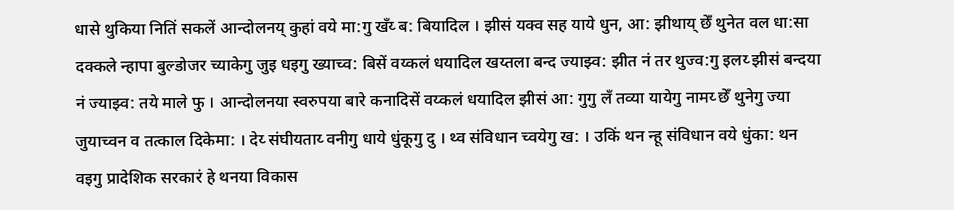धासे थुकिया नितिं सकलें आन्दोलनय् कुहां वये मा:गु खँय्‍ ब: बियादिल । झीसं यक्व सह याये धुन, आ: झीथाय् छेँ थुनेत वल धा:सा दक्कले न्हापा बुल्डोजर च्याकेगु जुइ धइगु ख्याच्व: बिसें वय्‍कलं धयादिल खय्‍तला बन्द ज्याझ्‍व: झीत नं तर थुज्व:गु इलय्‍ झीसं बन्दया नं ज्याझ्व: तये माले फु । आन्दोलनया स्वरुपया बारे कनादिसें वय्‍कलं धयादिल झीसं आ: गुगु लँ तव्या यायेगु नामय्‍ छेँ थुनेगु ज्या जुयाच्वन व तत्काल दिकेमा: । देय्‍ संघीयताय्‍ वनीगु धाये धुंकूगु दु । थ्व संविधान च्वयेगु ख: । उकिं थन न्हू संविधान वये धुंका: थन वइगु प्रादेशिक सरकारं हे थनया विकास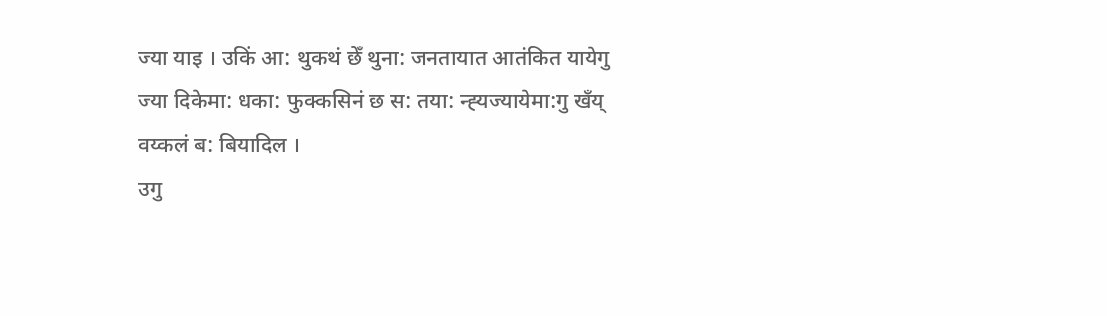ज्या याइ । उकिं आ: थुकथं छेँ थुना: जनतायात आतंकित यायेगु ज्या दिकेमा: धका: फुक्कसिनं छ स: तया: न्ह्‍यज्यायेमा:गु खँय् वय्‍कलं ब: बियादिल ।
उगु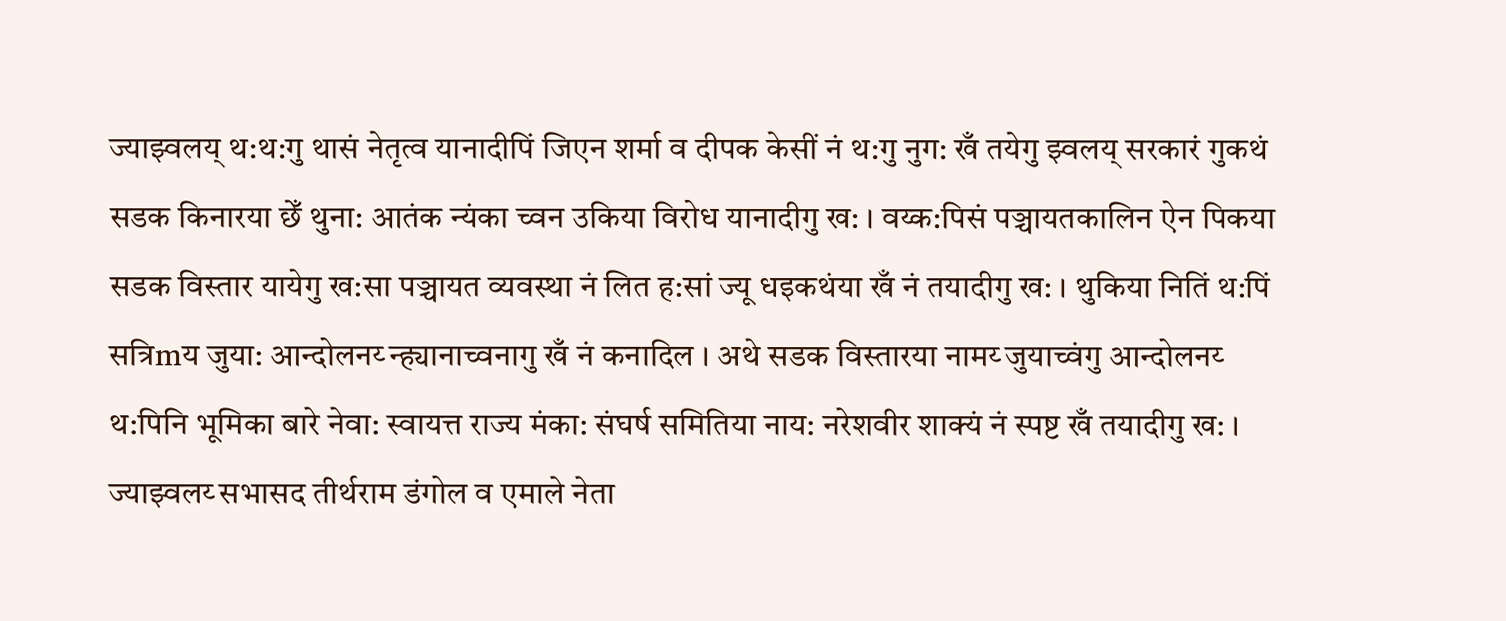ज्याझ्वलय् थ:थ:गु थासं नेतृत्व यानादीपिं जिएन शर्मा व दीपक केसीं नं थ:गु नुग: खँ तयेगु झ्वलय् सरकारं गुकथं सडक किनारया छेँ थुना: आतंक न्यंका च्वन उकिया विरोध यानादीगु ख: । वय्‍क:पिसं पञ्चायतकालिन ऐन पिकया सडक विस्तार यायेगु ख:सा पञ्चायत व्यवस्था नं लित ह:सां ज्यू धइकथंया खँ नं तयादीगु ख: । थुकिया नितिं थ:पिं सत्रिmय जुया: आन्दोलनय्‍ न्ह्‍यानाच्वनागु खँ नं कनादिल । अथे सडक विस्तारया नामय्‍ जुयाच्वंगु आन्दोलनय्‍ थ:पिनि भूमिका बारे नेवा: स्वायत्त राज्य मंका: संघर्ष समितिया नाय: नरेशवीर शाक्यं नं स्पष्ट खँ तयादीगु ख: । ज्याझ्वलय्‍ सभासद तीर्थराम डंगोल व एमाले नेता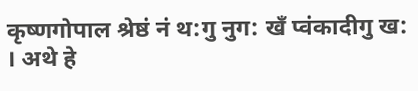कृष्णगोपाल श्रेष्ठं नं थ:गु नुग: खँ प्वंकादीगु ख: । अथे हे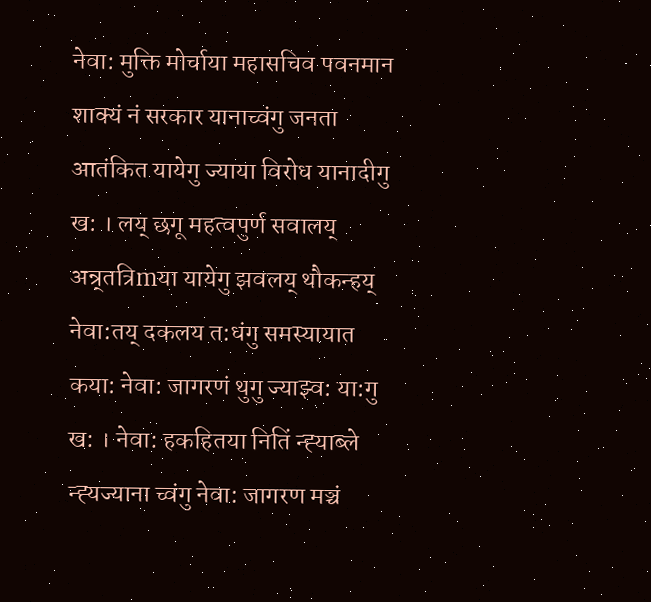नेवा: मुक्ति मोर्चाया महासचिव पवनमान शाक्यं नं सरकार यानाच्वंगु जनता आतंकित यायेगु ज्याया विरोध यानादीगु ख: । लय् छगू महत्वपुर्ण सवालय् अन्र्तत्रिmया यायेगु झवलय् थौकन्हय् नेवा:तय् दकलय त:धंगु समस्यायात कया: नेवा: जागरणं थुगु ज्याझ्व: या:गु ख: । नेवा: हकहितया नितिं न्ह्‍याब्ले न्ह्‍यज्याना च्वंगु नेवा: जागरण मञ्चं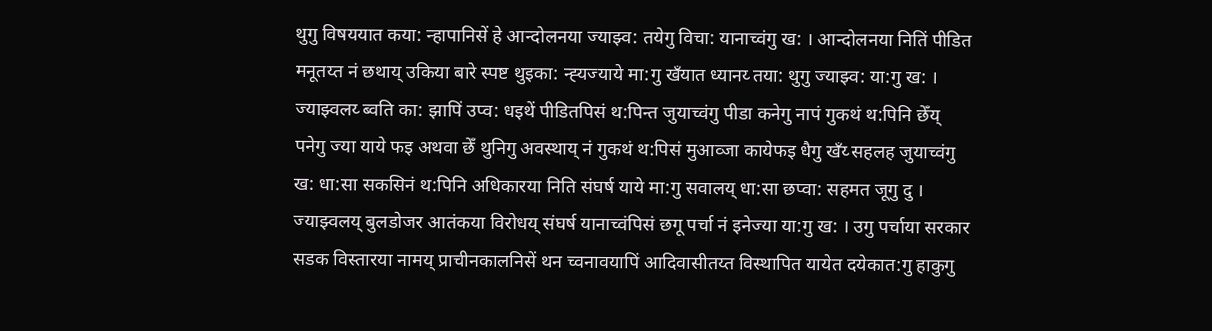थुगु विषययात कया: न्हापानिसें हे आन्दोलनया ज्याझ्व: तयेगु विचा: यानाच्वंगु ख: । आन्दोलनया नितिं पीडित मनूतय्‍त नं छथाय् उकिया बारे स्पष्ट थुइका: न्ह्‍यज्याये मा:गु खँयात ध्यानय्‍ तया: थुगु ज्याझ्‍व: या:गु ख: । ज्याझ्वलय्‍ ब्वति का: झापिं उप्व: धइथें पीडितपिसं थ:पिन्त जुयाच्वंगु पीडा कनेगु नापं गुकथं थ:पिनि छेँय् पनेगु ज्या याये फइ अथवा छेँ थुनिगु अवस्थाय् नं गुकथं थ:पिसं मुआव्जा कायेफइ धैगु खँय्‍ सहलह जुयाच्वंगु ख: धा:सा सकसिनं थ:पिनि अधिकारया निति संघर्ष याये मा:गु सवालय् धा:सा छप्वा: सहमत जूगु दु ।
ज्याझ्वलय् बुलडोजर आतंकया विरोधय् संघर्ष यानाच्वंपिसं छगू पर्चा नं इनेज्या या:गु ख: । उगु पर्चाया सरकार सडक विस्तारया नामय् प्राचीनकालनिसें थन च्वनावयापिं आदिवासीतय्‍त विस्थापित यायेत दयेकात:गु हाकुगु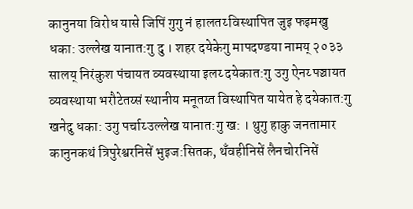कानुनया विरोध यासे जिपिं गुगु नं हालतय्‍ विस्थापित जुइ फइमखु धका: उल्लेख यानात:गु दु । शहर दयेकेगु मापदण्डया नामय् २०३३ सालय् निरंकुश पंचायत व्यवस्थाया इलय्‍ दयेकात:गु उगु ऐनय्‍ पञ्चायत व्यवस्थाया भरौटेतय्‍सं स्थानीय मनूतय्‍त विस्थापित यायेत हे दयेकात:गु खनेदु धका: उगु पर्चाय्‍ उल्लेख यानात:गु ख: । थुगु हाकु जनतामार कानुनकथं त्रिपुरेश्वरनिसें भुइज:सितक, थँवहीनिसें लैनचोरनिसें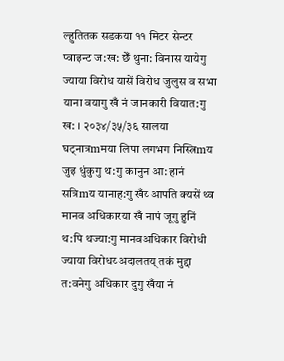ल्हुतितक सडकया ११ मिटर सेन्टर प्वाइन्ट ज:ख: छेँ थुना: विनास यायेगु ज्याया विरोध यासें विरोध जुलुस व सभा याना वयागु खँ नं जानकारी वियात:गु ख: । २०३४/३५/३६ सालया घट्‍नात्रmमया लिपा लगभग निस्त्रिmय जुइ धुंकुगु थ:गु कानुन आ: हानं सत्रिmय यानाह:गु खँय्‍ आपति क्यसें थ्व मानव अधिकारया खँ नापं जूगु हुनिं थ:पि थज्या:गु मानवअधिकार विरोधी ज्याया विरोधय्‍ अदालतय् तकं मुद्दा त:वनेगु अधिकार दुगु खँया नं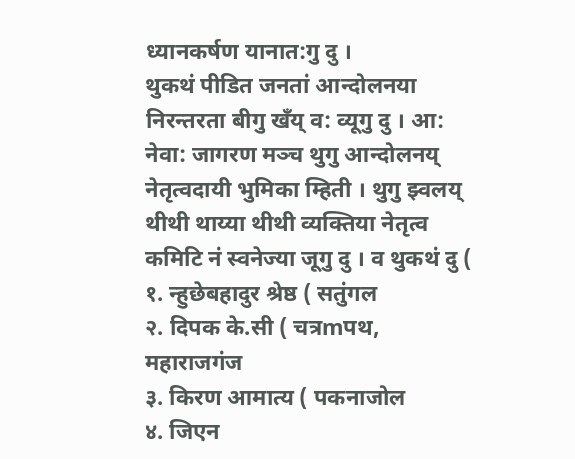ध्यानकर्षण यानात:गु दु ।
थुकथं पीडित जनतां आन्दोलनया निरन्तरता बीगु खँय् व: व्यूगु दु । आ: नेवा: जागरण मञ्च थुगु आन्दोलनय् नेतृत्वदायी भुमिका म्हिती । थुगु झ्वलय् थीथी थाय्‍या थीथी व्यक्तिया नेतृत्व कमिटि नं स्वनेज्या जूगु दु । व थुकथं दु (
१. न्हुछेबहादुर श्रेष्ठ ( सतुंगल
२. दिपक के.सी ( चत्रmपथ, महाराजगंज
३. किरण आमात्य ( पकनाजोल
४. जिएन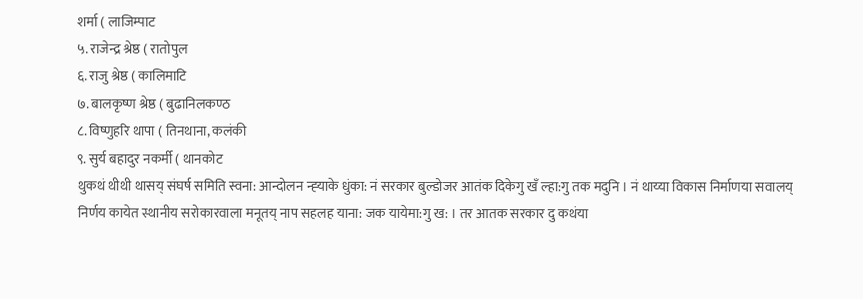शर्मा ( लाजिम्पाट
५. राजेन्द्र श्रेष्ठ ( रातोपुल
६. राजु श्रेष्ठ ( कालिमाटि
७. बालकृष्ण श्रेष्ठ ( बुढानिलकण्ठ
८. विष्णुहरि थापा ( तिनथाना, कलंकी
९. सुर्य बहादुर नकर्मी ( थानकोट
थुकथं थीथी थासय् संघर्ष समिति स्वना: आन्दोलन न्ह्‍याके धुंका: नं सरकार बुल्डोजर आतंक दिकेगु खँ ल्हा:गु तक मदुनि । नं थाय्‍या विकास निर्माणया सवालय् निर्णय कायेत स्थानीय सरोकारवाला मनूतय् नाप सहलह याना: जक यायेमा:गु ख: । तर आतक सरकार दु कथंया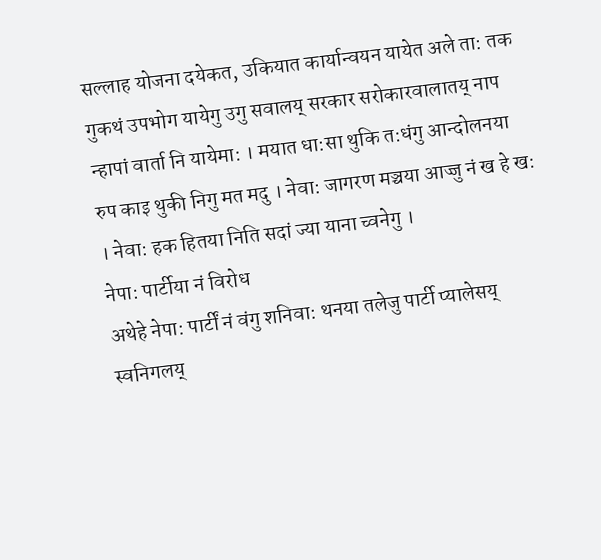सल्लाह योजना दयेकत, उकियात कार्यान्वयन यायेत अले ता: तक गुकथं उपभोग यायेगु उगु सवालय् सरकार सरोकारवालातय् नाप न्हापां वार्ता नि यायेमा: । मयात धा:सा थुकि त:धंगु आन्दोलनया रुप काइ थुकी निगु मत मदु । नेवा: जागरण मञ्चया आज्जु नं ख हे ख: । नेवा: हक हितया निति सदां ज्या याना च्वनेगु ।
नेपा: पार्टीया नं विरोध
अथेहे नेपा: पार्टीं नं वंगु शनिवा: थनया तलेजु पार्टी प्यालेसय् स्वनिगलय्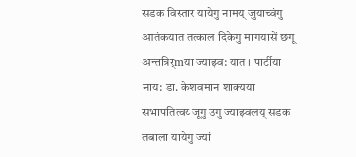सडक विस्तार यायेगु नामय् जुयाच्वंगु आतंकयात तत्काल दिकेगु मागयासें छगू अन्तत्रिर्mया ज्याझ्व: यात । पार्टीया नाय: डा. केशवमान शाक्यया सभापतित्वय्‍ जूगु उगु ज्याझ्वलय् सडक तबाला यायेगु ज्यां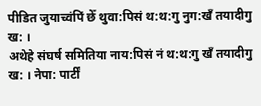पीडित जुयाच्वंपिं छेँ थुवा:पिसं थ:थ:गु नुग:खँ तयादीगु ख: ।
अथेहे संघर्ष समितिया नाय:पिसं नं थ:थ:गु खँ तयादीगु ख: । नेपा: पार्टीं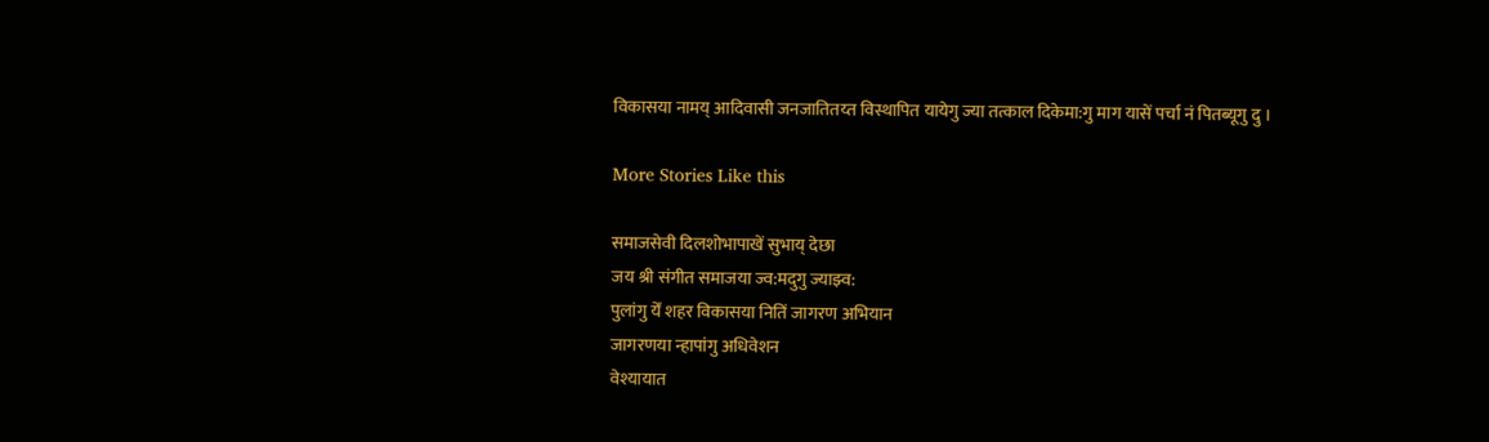विकासया नामय् आदिवासी जनजातितय्‍त विस्थापित यायेगु ज्या तत्काल दिकेमा:गु माग यासें पर्चा नं पितब्यूगु दु ।

More Stories Like this

समाजसेवी दिलशोभापाखें सुभाय् देछा
जय श्री संगीत समाजया ज्व:मदुगु ज्याझ्व:
पुलांगु येँ शहर विकासया नितिं जागरण अभियान
जागरणया न्हापांगु अधिवेशन
वेश्यायात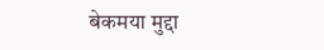बेकमया मुद्दा